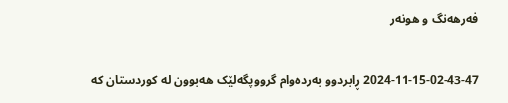فه‌رهه‌نگ‌ و هونه‌ر

2024-11-15-02-43-47 ڕابردوو بەردەوام گرووپگەلێک هەبوون لە کوردستان کە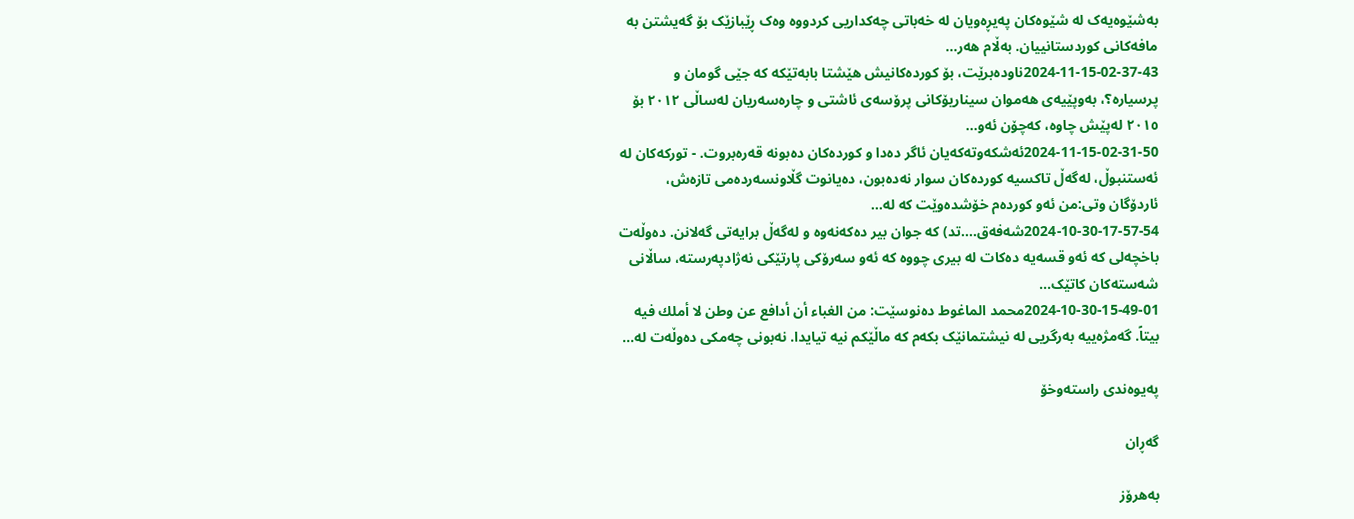بەشێوەیەک لە شێوەکان پەیڕەویان لە خەباتی چەکداریی کردووە وەک ڕێبازێک بۆ گەیشتن بە مافەکانی کوردستانییان. بەڵام هەر...
2024-11-15-02-37-43ناودەبرێت، بۆ کوردەکانیش هێشتا بابەتێکە کە جێی گومان و پرسیارە؟، بەوپێیەی هەموان سیناریۆکانی پرۆسەی ئاشتی و چارەسەریان لەساڵی ٢٠١٢ بۆ ٢٠١٥ لەپێش چاوە، کەچۆن ئەو...
2024-11-15-02-31-50ئەشكەوتەكەیان ئاگر دەدا و كوردەكان دەبونە قەرەبروت. - توركەكان لە ئەستنبوڵ، لەگەڵ تاكسیە كوردەكان سوار نەدەبون، دەیانوت گڵاونسەردەمی تازەش، ئاردۆگان وتی:من ئەو كوردەم خۆشدەوێت كە لە...
2024-10-30-17-57-54شەفەق....تد) کە جوان بیر دەکەنەوە و لەگەڵ برایەتی گەلانن. دەوڵەت باخچەلی کە ئەو قسەیە دەکات لە بیری چووە کە ئەو سەرۆکی پارتێکی نەژادپەرستە، ساڵانی شەستەکان کاتێک...
2024-10-30-15-49-01محمد الماغوط دەنوسێت: من الغباء أن أدافع عن وطن لا أملك فيه بيتاً. گەمژەییە بەرگریی لە نیشتمانێک بکەم کە ماڵێکم نیە تیایدا. نەبونی چەمکی دەوڵەت لە...

په‌یوه‌ندی راسته‌وخۆ

گه‌ڕان

به‌هرۆز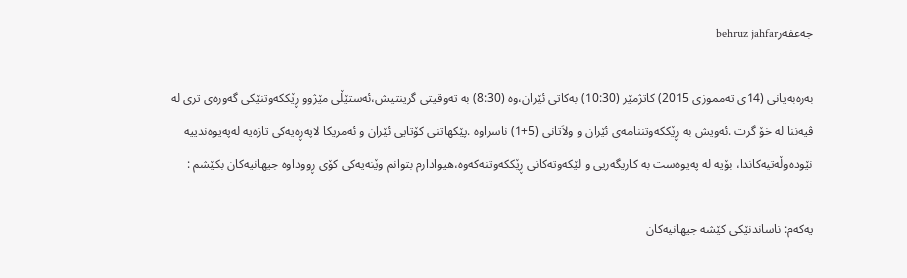جه‌عفه‌رbehruz jahfar

به‌ره‌به‌یانی‌ (14ی‌ ته‌مموزی‌ 2015) كاتژمێر (10:30) به‌كاتی‌ ئێران،وه‌ (8:30) به‌ ته‌وقیتی‌ گرینتیش،ئه‌ستێڵی‌ مێژوو ڕێككه‌وتنێكی‌ گه‌وره‌ی‌ تری‌ له‌ ڤیه‌ننا له‌ خۆ گرت .ئه‌ویش به‌ ڕێككه‌وتننامه‌ی‌ ئێران و ولاَتانی‌ (5+1) ناسراوه‌ .پێكهاتنی‌ كۆتایی ئێران و ئه‌مریكا لاپه‌ڕه‌یه‌كی‌ تازه‌یه‌ له‌په‌یوه‌ندییه‌ نێوده‌وڵه‌تیه‌كاندا، بۆیه‌ له‌ په‌یوه‌ست به‌ كاریگه‌ریی و لێكه‌وته‌كانی‌ ڕێككه‌وتنه‌كه‌وه‌،هیوادارم بتوانم وێنه‌یه‌كی‌ كۆی‌ ڕووداوه‌ جیهانیه‌كان بكێشم :

یه‌كه‌م: ناساندنێكی‌ كێشه‌ جیهانیه‌كان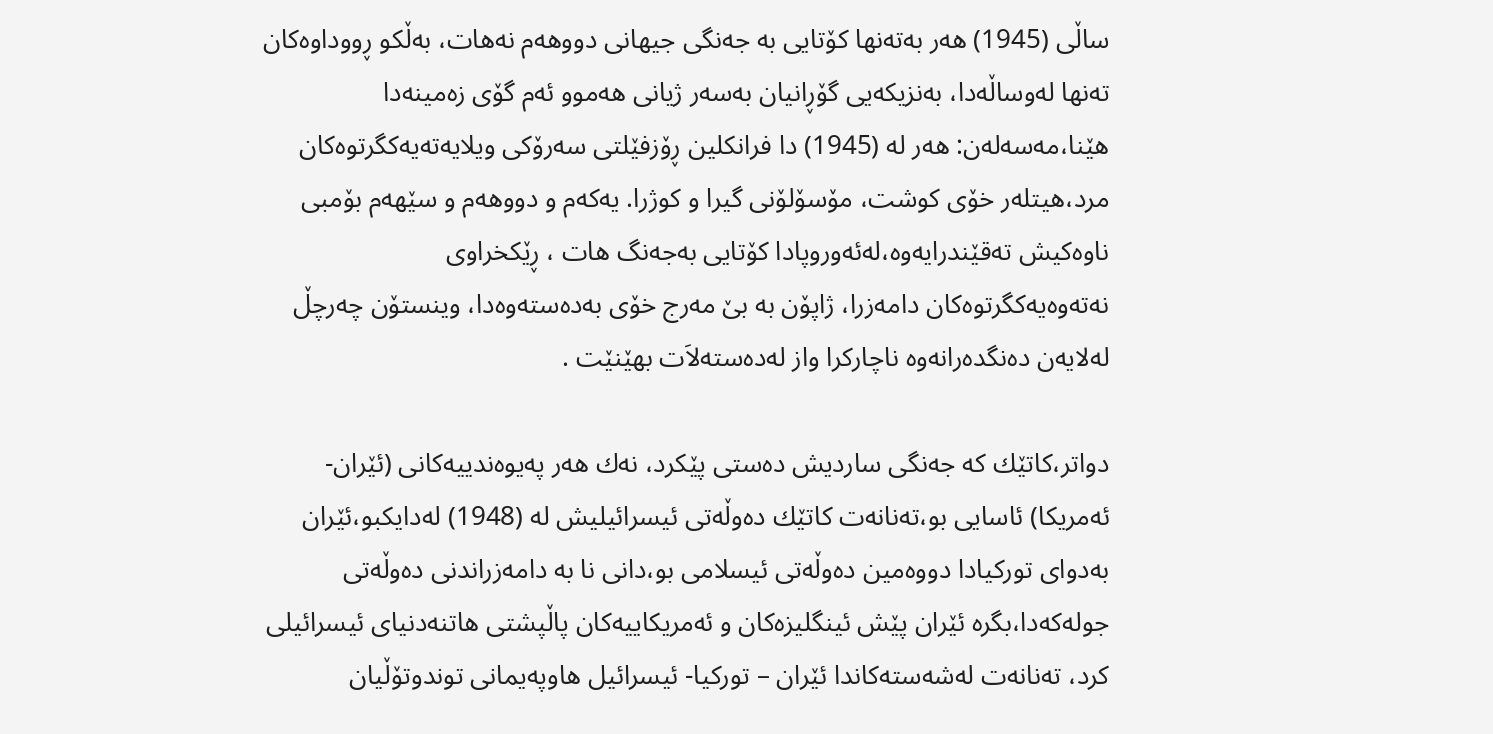ساڵی‌ (1945) هه‌ر به‌ته‌نها كۆتایی به‌ جه‌نگی‌ جیهانی‌ دووهه‌م نه‌هات، به‌ڵكو ڕووداوه‌كان ته‌نها له‌وساڵه‌دا، به‌نزیكه‌یی گۆڕانیان به‌سه‌ر ژیانی‌ هه‌موو ئه‌م گۆی‌ زه‌مینه‌دا هێنا،مه‌سه‌له‌ن: هه‌ر له‌ (1945) دا فرانكلین ڕۆزفێلتی‌ سه‌رۆكی‌ ویلایه‌ته‌یه‌كگرتوه‌كان مرد،هیتله‌ر خۆی‌ كوشت، مۆسۆلۆنی‌ گیرا و كوژرا. یه‌كه‌م و دووهه‌م و سێهه‌م بۆمبی‌ ناوه‌كیش ته‌قێندرایه‌وه‌،له‌ئه‌وروپادا كۆتایی به‌جه‌نگ هات ، ڕێكخراوی‌ نه‌ته‌وه‌یه‌كگرتوه‌كان دامه‌زرا، ژاپۆن به‌ بێ مه‌رج خۆی‌ به‌ده‌سته‌وه‌دا، وینستۆن چه‌رچڵ له‌لایه‌ن ده‌نگده‌رانه‌وه‌ ناچاركرا واز له‌ده‌سته‌لاَت بهێنێت .

دواتر،كاتێك كه‌ جه‌نگی‌ ساردیش ده‌ستی‌ پێكرد، نه‌ك هه‌ر په‌یوه‌ندییه‌كانی‌ (ئێران- ئه‌مریكا) ئاسایی بو،ته‌نانه‌ت كاتێك ده‌وڵه‌تی‌ ئیسرائیلیش له‌ (1948) له‌دایكبو،ئێران به‌دوای‌ توركیادا دووه‌مین ده‌وڵه‌تی‌ ئیسلامی‌ بو،دانی‌ نا به‌ دامه‌زراندنی‌ ده‌وڵه‌تی‌ جوله‌كه‌دا،بگره‌ ئێران پێش ئینگلیزه‌كان و ئه‌مریكاییه‌كان پاڵپشتی‌ هاتنه‌دنیای‌ ئیسرائیلی‌ كرد، ته‌نانه‌ت له‌شه‌سته‌كاندا ئێران – توركیا- ئیسرائیل هاوپه‌یمانی‌ توندوتۆڵیان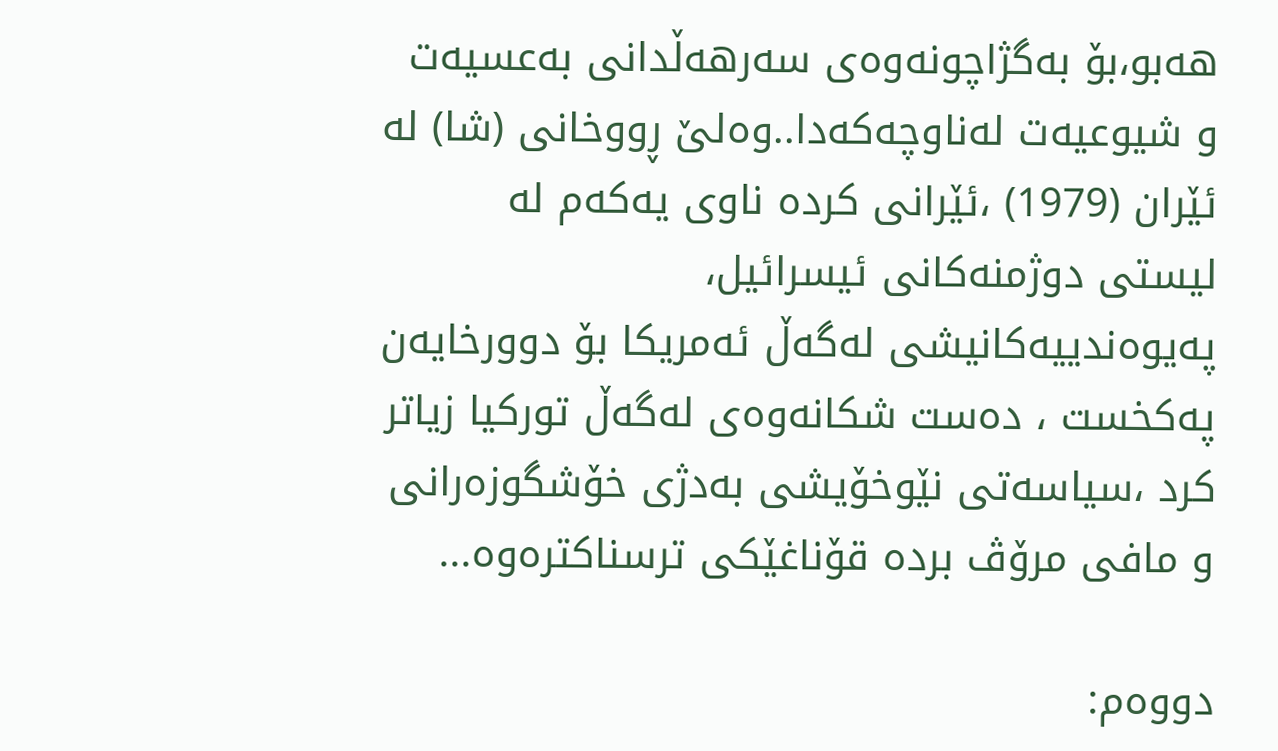هه‌بو،بۆ به‌گژاچونه‌وه‌ی‌ سه‌رهه‌ڵدانی‌ به‌عسیه‌ت و شیوعیه‌ت له‌ناوچه‌كه‌دا..وه‌لێ ڕووخانی‌ (شا) له‌ ئێران (1979) ،ئێرانی‌ كرده‌ ناوی‌ یه‌كه‌م له‌ لیستی‌ دوژمنه‌كانی‌ ئیسرائیل، په‌یوه‌ندییه‌كانیشی‌ له‌گه‌ڵ ئه‌مریكا بۆ دوورخایه‌ن په‌كخست ، ده‌ست شكانه‌وه‌ی‌ له‌گه‌ڵ توركیا زیاتر كرد ،سیاسه‌تی‌ نێوخۆیشی‌ به‌دژی‌ خۆشگوزه‌رانی‌ و مافی‌ مرۆڤ برده‌ قۆناغێكی‌ ترسناكتره‌وه‌...

دووه‌م: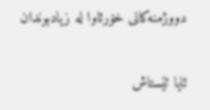دووژمنه‌كانی‌ خۆرئاوا له‌ زیادبوندان

ئایا ئێستاش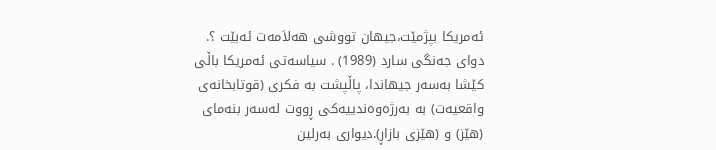ئه‌مریكا بپژمێت،جیهان تووشی‌ هه‌لاَمه‌ت ئه‌بێت ؟.
دوای‌ جه‌نگی‌ سارد (1989) . سیاسه‌تی‌ ئه‌مریكا باڵی‌ كێشا به‌سه‌ر جیهاندا، پاڵپشت به‌ فكری‌ (قوتابخانه‌ی‌ واقعیه‌ت) به‌ به‌رژه‌وه‌ندییه‌كی‌ ڕووت له‌سه‌ر بنه‌مای‌ (هێز) و (هێزی‌ بازاڕ).دیواری‌ به‌رلین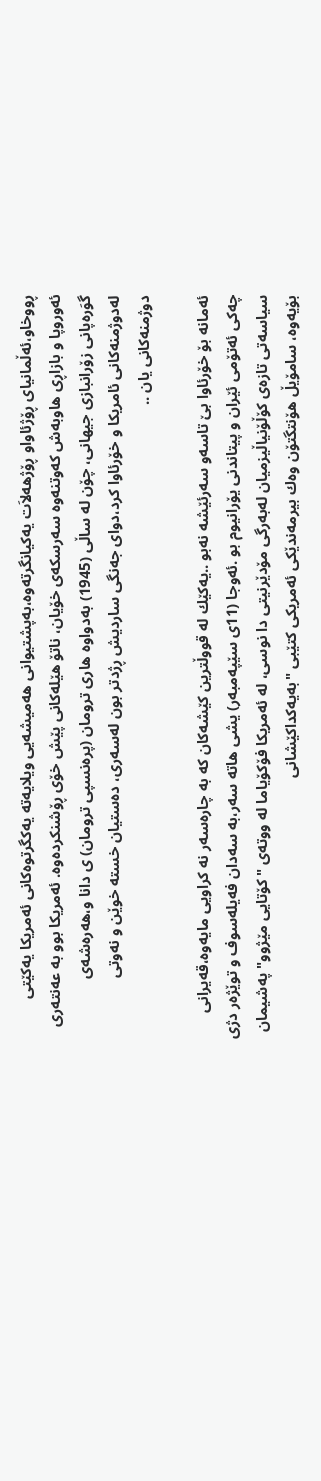ڕووخاو،ئه‌ڵمانیای‌ ڕۆژئاواو ڕۆژهه‌لاَت یه‌كیانگرته‌وه‌،به‌پشتیوانی‌ هه‌میشه‌یی ویلایه‌ته‌ یه‌كگرتوه‌كانی‌ ئه‌مریكا یه‌كێتی‌ ئه‌وروپا و بازاڕی‌ هاوبه‌ش كه‌وتنه‌وه‌ سه‌رسكه‌ی‌ خۆیان، ناتۆ هێله‌كانی‌ پێش خۆی‌ ڕۆشنكرده‌وه‌. ئه‌مریكا بوو به‌ عه‌نته‌ری‌ گوَره‌پانی‌ زۆرانبازی‌ جیهانی‌، چۆن له‌ ساڵی‌ (1945) به‌دواوه‌ هاری‌ ترومان (پره‌نسپی‌ ترومان) ی‌ دانا و،هه‌ره‌شه‌ی‌ له‌دوژمنه‌كانی‌ ئامریكا و خۆرئاوا كرد،دوای‌ جه‌نگی‌ ساردیش ڕژدتر بون له‌سه‌ری‌، ده‌ستیان خسته‌ خوێن و نه‌وتی‌ دوژمنه‌كانی‌ یان ..

ئه‌مانه‌ بۆ خۆرئاوا بێ تاسه‌و سه‌رئێشه‌ نه‌بو ..یه‌كێك له‌ قووڵترین كێشه‌كان كه‌ به‌ چاره‌سه‌ر نه‌ كراویی مایه‌وه‌،قه‌یرانی‌ چه‌كی‌ ئه‌تۆمی‌ ئێران و پیتاندنی‌ یۆرانیوم بو .ئه‌وجا (11ی‌ سێپه‌مبه‌ر) یشی‌ هاته‌ سه‌ر،به‌ سه‌دان فه‌یله‌سوف و توێژه‌ر دژی‌ سیاسه‌تی‌ تازه‌ی‌ كۆڵۆنیاڵیزمیان له‌به‌رگی‌ مۆدێرنیتی‌ دا نوسی‌، له‌ ئه‌مریكا فۆكۆیاما له‌ ووته‌ی‌ "كۆتایی مێژوو" په‌شیمان بۆیه‌وه‌، سامۆیڵ هۆنتگتۆن وه‌ك بیرمه‌ندێكی‌ ئه‌مریكی‌ كتێبی‌ "به‌یه‌كداكێشانی‌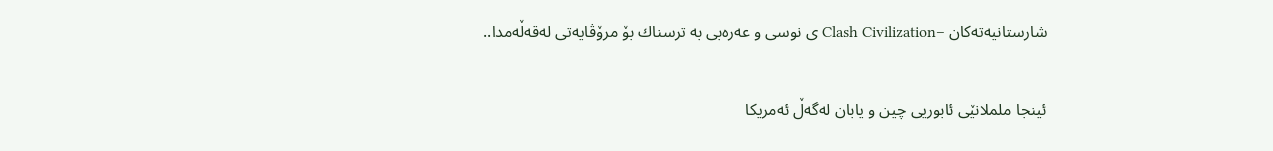شارستانیه‌ته‌كان –Clash Civilization ی‌ نوسی‌ و عه‌ره‌بی‌ به‌ ترسناك بۆ مرۆڤایه‌تی‌ له‌قه‌ڵه‌مدا..

ئینجا ململانێی ئابوریی چین و یابان له‌گه‌ڵ ئه‌مریكا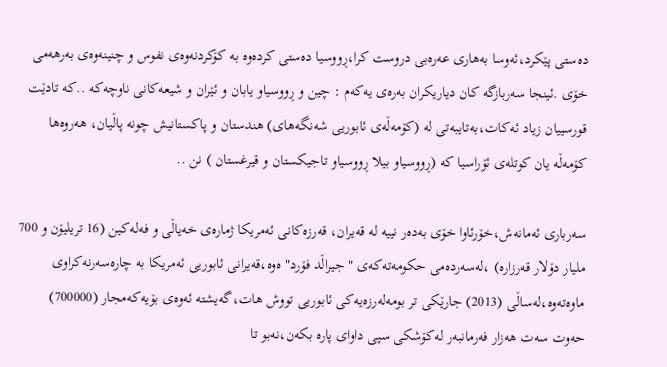ده‌ستی‌ پێكرد،ئه‌وسا به‌هاری‌ عه‌ره‌بی‌ دروست كرا،ڕووسیا ده‌ستی‌ كرده‌وه‌ به‌ كۆكردنه‌وه‌ی‌ نفوس و چنینه‌وه‌ی‌ به‌رهه‌می‌ خۆی‌ .ئینجا سه‌ربازگه‌ كان دیاریكران به‌ره‌ی‌ یه‌كه‌م : چین و ڕووسیاو یابان و ئێران و شیعه‌كانی‌ ناوچه‌كه‌ ..كه‌ تادێت قورسییان زیاد ئه‌كات،به‌تایبه‌تی‌ له‌ (كۆمه‌ڵه‌ی‌ ئابوریی شه‌نگه‌های‌) هندستان و پاكستانیش چونه‌ پاڵیان، هه‌روه‌ها كۆمه‌ڵه‌ یان كوتله‌ی‌ ئۆراسیا كه‌ (ڕووسیاو بیلا ڕووسیاو تاجیكستان و قیرغستان ) نن ..

سه‌رباری‌ ئه‌مانه‌ش،خۆرئاوا خۆی‌ به‌ده‌ر نییه‌ له‌ قه‌یران، قه‌رزه‌كانی‌ ئه‌مریكا ژماره‌ی‌ خه‌یاڵی‌ و فه‌له‌كین (16 تریلیۆن و 700 ملیار دۆلار قه‌رزاره‌) ،له‌سه‌رده‌می‌ حكومه‌ته‌كه‌ی‌ " جیراڵد فۆرد" ه‌وه‌،قه‌یرانی‌ ئابوریی ئه‌مریكا به‌ چاره‌سه‌رنه‌كراوی‌ ماوه‌ته‌وه‌،له‌ساڵی‌ (2013) جارێكی‌ تر بومه‌له‌رزه‌یه‌كی‌ ئابوریی تووش هات،گه‌یشته‌ ئه‌وه‌ی‌ بۆیه‌كه‌مجار (700000) حه‌وت سه‌ت هه‌زار فه‌رمانبه‌ر له‌كۆشكی‌ سپی‌ داوای‌ پاره‌ بكه‌ن،نه‌بو تا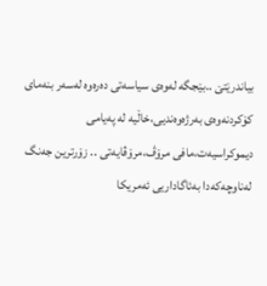بیاندرێتێ‌ ..بێجگه‌ له‌وه‌ی‌ سیاسه‌تی‌ ده‌ره‌وه‌ له‌سه‌ر بنه‌مای‌ كۆكردنه‌وه‌ی‌ به‌رژه‌وه‌ندیی،خاڵیه‌ له‌ په‌یامی‌ دیموكراسیه‌ت،مافی‌ مرۆڤ،مرۆڤایه‌تی‌ .. زۆرترین جه‌نگ له‌ناوچه‌كه‌دا به‌ئاگاداریی ئه‌مریكا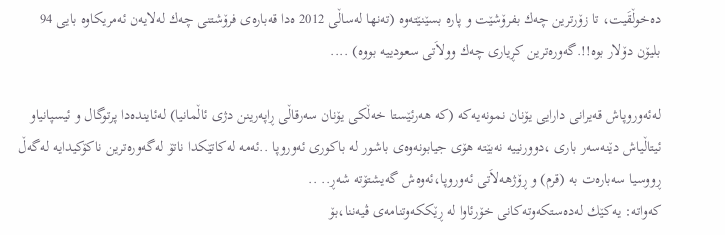ده‌خوڵقَیت، تا زۆرترین چه‌ك بفرۆشێت و پاره‌ بسێنێته‌وه‌ (ته‌نها له‌ساڵی‌ 2012 ه‌دا قه‌باره‌ی‌ فرۆشتنی‌ چه‌ك له‌لایه‌ن ئه‌مریكاوه‌ بایی 94 بلیۆن دۆلار بوه‌!!.گه‌وره‌ترین كڕیاری‌ چه‌ك وولاَتی‌ سعودییه‌ بووه‌) ....

له‌ئه‌وروپاش قه‌یرانی‌ دارایی یۆنان نمونه‌یه‌كه‌ (كه‌ هه‌رئێستا خه‌ڵكی‌ یۆنان سه‌رقاڵی‌ ڕاپه‌رینن دژی‌ ئاڵمانیا) له‌ئاینده‌دا پرتوگال و ئیسپانیاو ئیتاڵیاش دێنه‌سه‌ر باری‌ ،دوورنییه‌ نه‌بێته‌ هۆی‌ جیابونه‌وه‌ی‌ باشور له‌ باكوری‌ ئه‌وروپا ..ئه‌مه‌ له‌كاتێكدا ناتۆ له‌گه‌وره‌ترین ناكۆكیدایه‌ له‌گه‌ڵ ڕووسیا سه‌باره‌ت به‌ (قرم) و ڕۆژهه‌لاَتی‌ ئه‌وروپا،ئه‌وه‌ش گه‌یشتۆته‌ شه‌ڕ.. ..
كه‌واته‌: یه‌كێك له‌ده‌ستكه‌وته‌كانی‌ خۆرئاوا له‌ ڕێككه‌وتنامه‌ی‌ ڤیه‌ننا،بۆ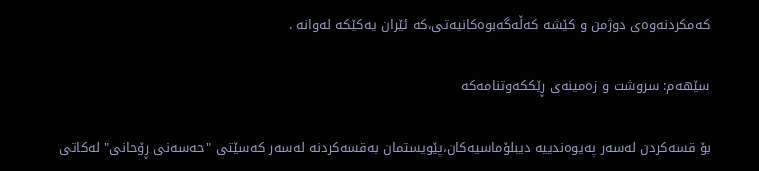كه‌مكردنه‌وه‌ی‌ دوژمن و كێشه‌ كه‌ڵه‌گه‌بوه‌كانیه‌تی‌،كه‌ ئێران یه‌كێكه‌ له‌وانه‌ .

سێهه‌م: سروشت و زه‌مینه‌ی‌ ڕێككه‌وتنامه‌كه‌

بۆ قسه‌كردن له‌سه‌ر په‌یوه‌ندییه‌ دیبلۆماسیه‌كان،پێویستمان به‌قسه‌كردنه‌ له‌سه‌ر كه‌سێتی‌ "حه‌سه‌نی‌ ڕۆحانی‌" له‌كاتی‌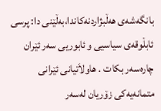بانگه‌شه‌ی‌ هه‌ڵبژاردنه‌كاندا،به‌ڵێنی‌ دا: پرسی ئابڵوقه‌ی‌ سیاسیی و ئابوریی سه‌ر ئێران چاره‌سه‌ر بكات . هاولاَتیانی‌ ئێرانی‌ متمانه‌یه‌كی‌ زۆریان له‌سه‌ر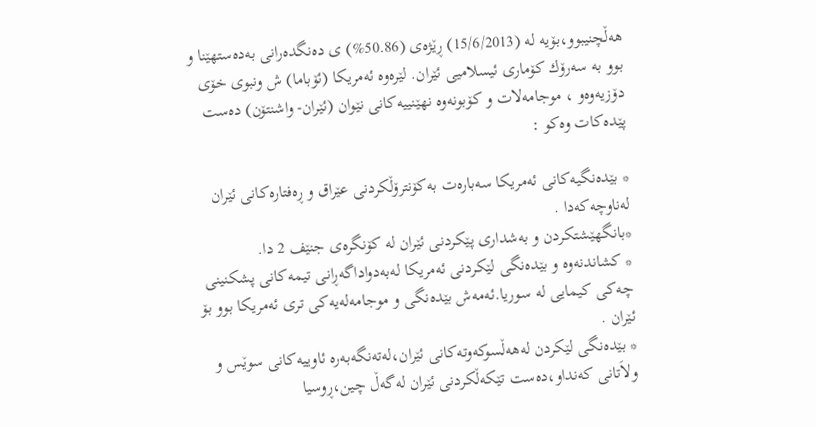هه‌ڵچنیبوو،بۆیه‌ له‌ (15/6/2013) ڕێژه‌ی‌ (50.86%) ی‌ ده‌نگده‌رانی‌ به‌ده‌ستهێنا و بوو به‌ سه‌رۆك كۆماری ئیسلامیی ئێران. لێره‌وه‌ ئه‌مریكا (ئۆباما) ش ونبوی‌ خۆی‌ دۆزیه‌وه‌و ، موجامه‌لات و كۆبونه‌وه‌ نهێنییه‌كانی‌ نێوان (ئێران- واشنتۆن) ده‌ست پێده‌كات وه‌كو :

* بێده‌نگیه‌كانی‌ ئه‌مریكا سه‌باره‌ت به‌كۆنترۆڵكردنی‌ عێراق و ڕه‌فتاره‌كانی‌ ئێران له‌ناوچه‌كه‌دا .
*بانگهێشتكردن و به‌شداری‌ پێكردنی‌ ئێران له‌ كۆنگره‌ی‌ جنێف 2 دا.
* كشاندنه‌وه‌ و بێده‌نگی‌ لێكردنی‌ ئه‌مریكا له‌به‌دواداگه‌ڕانی‌ تیمه‌كانی‌ پشكنینی‌ چه‌كی‌ كیمایی له‌ سوریا.ئه‌مه‌ش بێده‌نگی‌ و موجامه‌له‌یه‌كی‌ تری‌ ئه‌مریكا بوو بۆ ئێران .
* بێده‌نگی‌ لێكردن له‌هه‌ڵسوكه‌وته‌كانی‌ ئێران،له‌ته‌نگه‌به‌ره‌ ئاوییه‌كانی‌ سوێس و ولاَتانی‌ كه‌نداو،ده‌ست تێكه‌ڵكردنی‌ ئێران له‌گه‌ڵ چین،ڕوسیا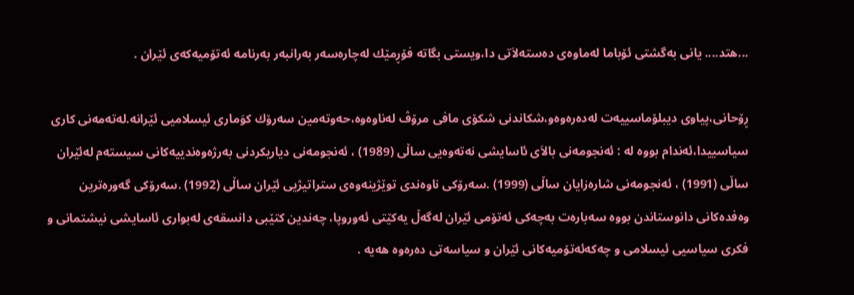...هتد.... یانی‌ به‌گشتی‌ ئۆباما له‌ماوه‌ی‌ ده‌سته‌لاَتی‌ دا،ویستی‌ بگاته‌ فۆڕمێك له‌چاره‌سه‌ر به‌رانبه‌ر به‌رنامه‌ ئه‌تۆمیه‌كه‌ی‌ ئێران .

ڕۆحانی‌،پیاوی‌ دیبلۆماسییه‌ت له‌ده‌ره‌وه‌و،شكاندنی‌ شكۆی‌ مافی‌ مرۆڤ له‌ناوه‌وه‌،حه‌وته‌مین سه‌رۆك كوَماری‌ ئیسلامیی ئێرانه‌.له‌ته‌مه‌نی‌ كاری‌ سیاسییدا،ئه‌ندام بووه‌ له‌ : ئه‌نجومه‌نی‌ بالاَی‌ ئاسایشی‌ نه‌ته‌وه‌یی ساڵی‌ (1989) ، ئه‌نجومه‌نی‌ دیاریكردنی‌ به‌رژه‌وه‌ندییه‌كانی‌ سیسته‌م له‌ئێران ساڵی‌ (1991) ، ئه‌نجومه‌نی‌ شاره‌زایان ساڵی‌ (1999) .سه‌رۆكی‌ ناوه‌ندی توێژینه‌وه‌ی‌ ستراتیژیی ئێران ساڵی‌ (1992) .سه‌رۆكی‌ گه‌وره‌ترین وه‌فده‌كانی‌ دانوستاندن بووه‌ سه‌باره‌ت به‌چه‌كی‌ ئه‌تۆمی‌ ئێران له‌گه‌ڵ یه‌كێتی‌ ئه‌وروپا، چه‌ندین كتێبی‌ دانسقه‌ی‌ له‌بواری‌ ئاسایشی‌ نیشتمانی‌ و فكری‌ سیاسیی ئیسلامی‌ و چه‌كه‌ئه‌تۆمیه‌كانی‌ ئێران و سیاسه‌تی‌ ده‌ره‌وه‌ هه‌یه‌ .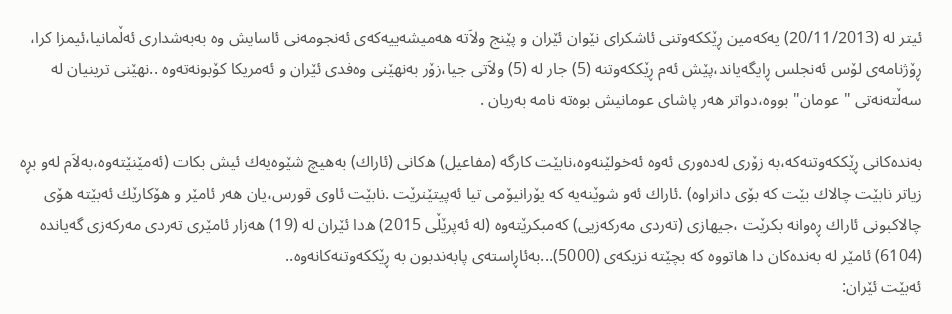ئیتر له‌ (20/11/2013) یه‌كه‌مین ڕێككه‌وتنی‌ ئاشكرای‌ نێوان ئێران و پێنج ولاَته‌ هه‌میشه‌ییه‌كه‌ی‌ ئه‌نجومه‌نی‌ ئاسایش وه‌ به‌به‌شداری‌ ئه‌ڵمانیا،ئیمزا كرا، ڕۆژنامه‌ی‌ لۆس ئه‌نجلس ڕایگه‌یاند،پێش ئه‌م ڕێككه‌وتنه‌ (5) جار له‌ (5) ولاَتی‌ جیا،زۆر به‌نهێنی‌ وه‌فدی‌ ئێران و ئه‌مریكا كۆبونه‌ته‌وه‌ ..نهێنی‌ ترینیان له‌ سه‌ڵته‌نه‌تی‌ " عومان" بووه‌،دواتر هه‌ر پاشای‌ عومانیش بوه‌ته‌ نامه‌ به‌ریان .

به‌نده‌كانی‌ ڕێككه‌وتنه‌كه‌،به‌ زۆری‌ له‌ده‌وری‌ ئه‌وه‌ ئه‌خولێنه‌وه‌،نابێت كارگه‌ (مفاعیل) ه‌كانی‌ (ئاراك) به‌هیچ شێوه‌یه‌ك ئیش بكات (ئه‌مێنێته‌وه‌،به‌لاَم له‌و بڕه‌ زیاتر نابێت چالاك بێت كه‌ بۆی‌ دانراوه‌) .ئاراك ئه‌و شوێنه‌یه‌ كه‌ یۆرانیۆمی‌ تیا ئه‌پیتێنرێت .نابێت ئاوی‌ قورس،یان هه‌ر ئامێر و هۆكارێك ئه‌بێته‌ هۆی‌ چالاكبونی‌ ئاراك ڕه‌وانه‌ بكرێت ،جیهازی‌ (ته‌ردی‌ مه‌ركه‌زیی) كه‌مبكرێته‌وه‌ (له‌ ئه‌پرێڵی‌ 2015) ه‌دا ئێران له‌ (19) هه‌زار ئامێری‌ ته‌ردی‌ مه‌ركه‌زی گه‌یانده‌ (6104) ئامێر له‌ به‌نده‌كان دا هاتووه‌ كه‌ بچێته‌ نزیكه‌ی‌ (5000)...به‌ئاڕاسته‌ی‌ پابه‌ندبون به‌ ڕێككه‌وتنه‌كانه‌وه‌..
ئه‌بێت ئێران: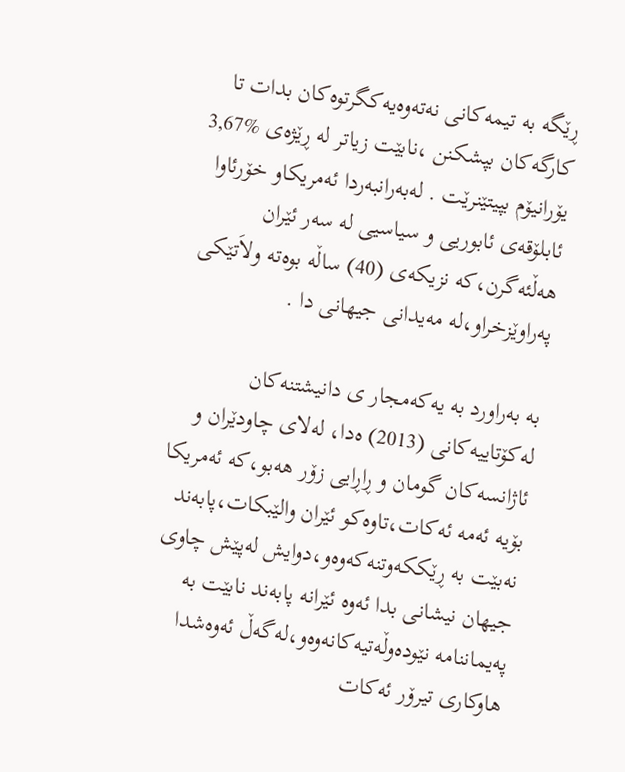ڕێگه‌ به‌ تیمه‌كانی‌ نه‌ته‌وه‌یه‌كگرتوه‌كان بدات تا كارگه‌كان بپشكنن ،نابێت زیاتر له‌ ڕێژه‌ی‌ %3,67 یۆرانیۆم بپیتێنرێت . له‌به‌رانبه‌ردا ئه‌مریكاو خۆرئاوا ئابلۆقه‌ی‌ ئابوریی و سیاسیی له‌ سه‌ر ئێران هه‌ڵئه‌گرن،كه‌ نزیكه‌ی‌ (40) ساڵه‌ بوه‌ته‌ ولاَتێكی‌ په‌راوێزخراو،له‌ مه‌یدانی‌ جیهانی‌ دا .

به‌ به‌راورد به‌ یه‌كه‌مجار ی‌ دانیشتنه‌كان له‌كۆتاییه‌كانی‌ (2013) ه‌دا، له‌لای‌ چاودێران و ئاژانسه‌كان گومان و ڕاڕایی زۆر هه‌بو،كه‌ ئه‌مریكا بۆیه‌ ئه‌مه‌ ئه‌كات،تاوه‌كو ئێران والێبكات،پابه‌ند نه‌بێت به‌ ڕێككه‌وتنه‌كه‌وه‌و،دوایش له‌پێش چاوی‌ جیهان نیشانی‌ بدا ئه‌وه‌ ئێرانه‌ پابه‌ند نابێت به‌ په‌یماننامه‌ نێوده‌وڵه‌تیه‌كانه‌وه‌و،له‌گه‌ڵ ئه‌وه‌شدا هاوكاری‌ تیرۆر ئه‌كات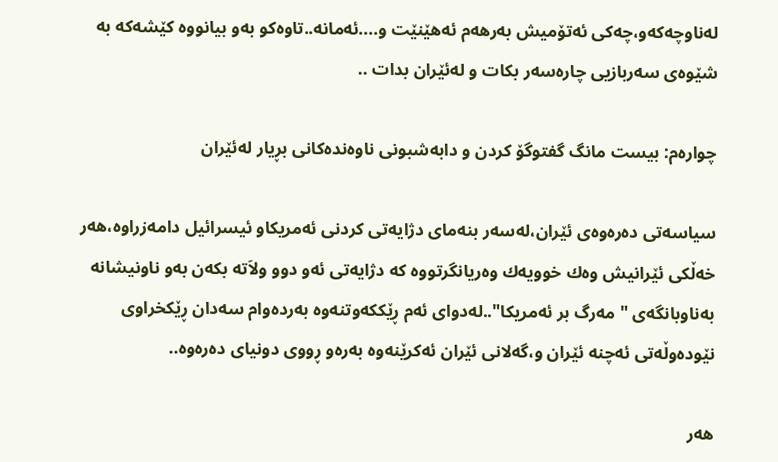له‌ناوچه‌كه‌و،چه‌كی‌ ئه‌تۆمیش به‌رهه‌م ئه‌هێنێت و....ئه‌مانه‌..تاوه‌كو به‌و بیانووه‌ كێشه‌كه‌ به‌ شێوه‌ی‌ سه‌ربازیی چاره‌سه‌ر بكات و له‌ئێران بدات ..

چواره‌م: بیست مانگ گفتوگۆ كردن و دابه‌شبونی‌ ناوه‌نده‌كانی‌ بڕیار له‌ئێران

سیاسه‌تی‌ ده‌ره‌وه‌ی‌ ئێران،له‌سه‌ر بنه‌مای‌ دژایه‌تی‌ كردنی‌ ئه‌مریكاو ئیسرائیل دامه‌زراوه‌،هه‌ر خه‌ڵكی‌ ئێرانیش وه‌ك خوویه‌ك وه‌ریانگرتووه‌ كه‌ دژایه‌تی‌ ئه‌و دوو ولاَته‌ بكه‌ن به‌و ناونیشانه‌ به‌ناوبانگه‌ی‌ " مه‌رگ بر ئه‌مریكا"..له‌دوای‌ ئه‌م ڕێككه‌وتنه‌وه‌ به‌رده‌وام سه‌دان ڕێكخراوی‌ نێوده‌وڵه‌تی‌ ئه‌چنه‌ ئێران و،گه‌لانی‌ ئێران ئه‌كرێنه‌وه‌ به‌ره‌و ڕووی‌ دونیای‌ ده‌ره‌وه‌..

هه‌ر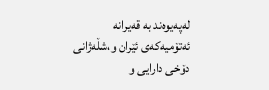له‌په‌یوه‌ند به‌ قه‌یرانه‌ ئه‌تۆمیه‌كه‌ی‌ ئێران و،شڵه‌ژانی‌ دۆخی‌ دارایی و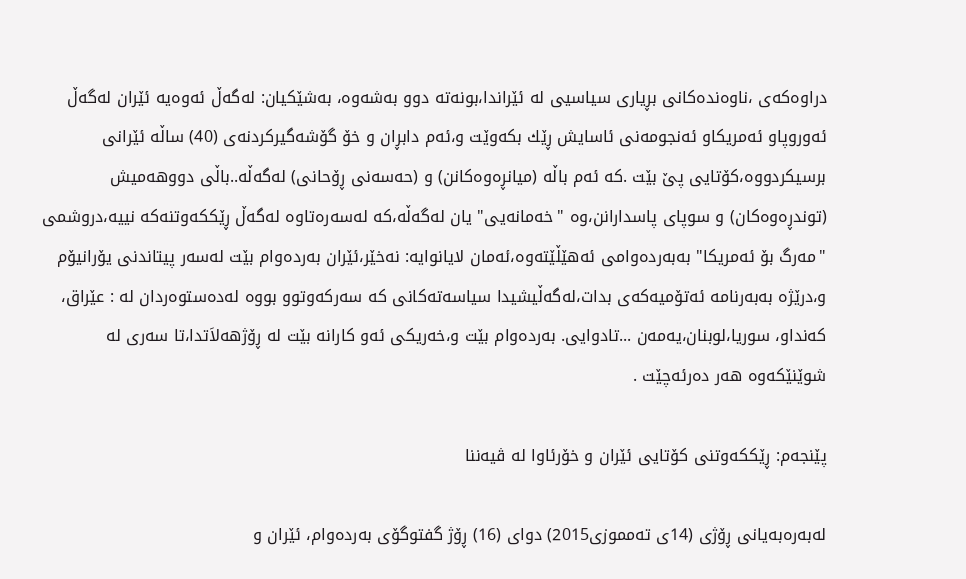دراوه‌كه‌ی‌ ،ناوه‌نده‌كانی‌ بڕیاری‌ سیاسیی له‌ ئێراندا،بونه‌ته‌ دوو به‌شه‌وه‌، به‌شێكیان: له‌گه‌ڵ ئه‌وه‌یه‌ ئێران له‌گه‌ڵ ئه‌وروپاو ئه‌مریكاو ئه‌نجومه‌نی‌ ئاسایش ڕێك بكه‌وێت و،ئه‌م دابڕان و خۆ گۆشه‌گیركردنه‌ی‌ (40) ساڵه‌ ئێرانی‌ برسیكردووه‌،كۆتایی پێ بێت .كه‌ ئه‌م باڵه‌ (میانڕه‌وه‌كانن) و (حه‌سه‌نی‌ ڕۆحانی‌) له‌گه‌ڵه‌..باڵی‌ دووهه‌میش (توندڕه‌وه‌كان) و سوپای‌ پاسدارانن،وه‌ "خه‌مانه‌یی" یان له‌گه‌ڵه‌،كه‌ له‌سه‌ره‌تاوه‌ له‌گه‌ڵ ڕێككه‌وتنه‌كه‌ نییه‌،دروشمی‌ "مه‌رگ بۆ ئه‌مریكا" به‌به‌رده‌وامی‌ ئه‌هێڵێته‌وه‌،ئه‌مان لایانوایه‌: نه‌خێر،ئێران به‌رده‌وام بێت له‌سه‌ر پیتاندنی‌ یۆرانیۆم و،درێژه‌ به‌به‌رنامه‌ ئه‌تۆمیه‌كه‌ی‌ بدات،له‌گه‌ڵیشیدا سیاسه‌ته‌كانی‌ كه‌ سه‌ركه‌وتوو بووه‌ له‌ده‌ستوه‌ردان له‌ : عێراق، كه‌نداو، سوریا،لوبنان،یه‌مه‌ن ...تادوایی. به‌رده‌وام بێت و،خه‌ریكی‌ ئه‌و كارانه‌ بێت له‌ ڕۆژهه‌لاَتدا،تا سه‌ری‌ له‌ شوێنێكه‌وه‌ هه‌ر ده‌رئه‌چێت .

پێنجه‌م: ڕێككه‌وتنی‌ كۆتایی ئێران و خۆرئاوا له‌ ڤیه‌ننا

له‌به‌ره‌به‌یانی‌ ڕۆژی‌ (14ی‌ ته‌مموزی‌2015) دوای‌ (16) ڕۆژ گفتوگۆی‌ به‌رده‌وام، ئێران و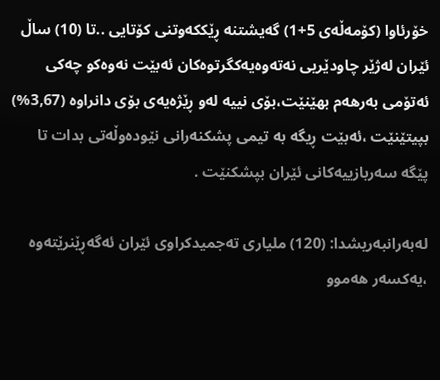خۆرئاوا (كۆمه‌ڵه‌ی‌ 5+1) گه‌یشتنه‌ ڕێككه‌وتنی‌ كۆتایی ..تا (10) ساڵ ئێران له‌ژێر چاودێریی نه‌ته‌وه‌یه‌كگرتوه‌كان ئه‌بێت نه‌وه‌كو چه‌كی‌ ئه‌تۆمی‌ به‌رهه‌م بهێنێت،بۆی‌ نییه‌ له‌و ڕێژه‌یه‌ی‌ بۆی‌ دانراوه‌ (3,67%) بپیتێنێت ،ئه‌بێت ڕیگه‌ به‌ تیمی‌ پشكنه‌رانی‌ نێوده‌وڵه‌تی‌ بدات تا پێگه‌ سه‌ربازییه‌كانی‌ ئێران بپشكنێت .

له‌به‌رانبه‌ریشدا: (120) ملیاری‌ ته‌جمیدكراوی‌ ئێران ئه‌گه‌ڕێنرێته‌وه‌ ،یه‌كسه‌ر هه‌موو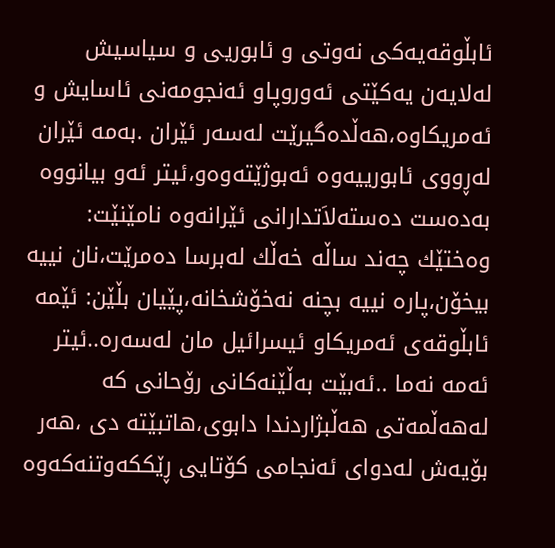ئابڵوقه‌یه‌كی‌ نه‌وتی‌ و ئابوریی و سیاسیش له‌لایه‌ن یه‌كێتی‌ ئه‌وروپاو ئه‌نجومه‌نی‌ ئاسایش و ئه‌مریكاوه‌،هه‌ڵده‌گیرێت له‌سه‌ر ئێران .به‌مه‌ ئێران له‌ڕووی‌ ئابورییه‌وه‌ ئه‌بوژێته‌وه‌و،ئیتر ئه‌و بیانووه‌ به‌ده‌ست ده‌سته‌لاَتدارانی‌ ئێرانه‌وه‌ نامێنێت: وه‌ختێك چه‌ند ساڵه‌ خه‌ڵك له‌برسا ده‌مرێت،نان نییه‌ بیخۆن،پاره‌ نییه‌ بچنه‌ نه‌خۆشخانه‌،پێیان بڵێن: ئێمه‌ ئابڵوقه‌ی‌ ئه‌مریكاو ئیسرائیل مان له‌سه‌ره‌..ئیتر ئه‌مه‌ نه‌ما ..ئه‌بێت به‌ڵێنه‌كانی‌ رۆحانی‌ كه‌ له‌هه‌ڵمه‌تی‌ هه‌ڵبژاردندا دابوی‌،هاتبێته‌ دی‌ ،هه‌ر بۆیه‌ش له‌دوای‌ ئه‌نجامی‌ كۆتایی ڕێككه‌وتنه‌كه‌وه‌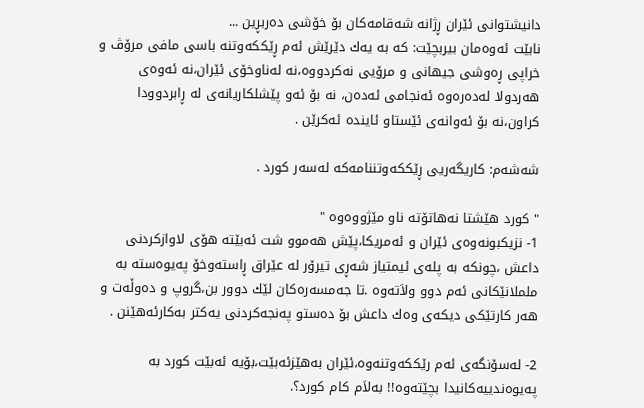دانیشتوانی‌ ئێران ڕژانه‌ شه‌قامه‌كان بۆ خۆشی‌ ده‌ربڕین ...
نابێت ئه‌وه‌مان بیربچێت: كه‌ به‌ یه‌ك دێرێش ئه‌م ڕێككه‌وتنه‌ باسی‌ مافی‌ مرۆڤ و خراپی‌ ڕه‌وشی‌ جیهانی‌ و مرۆیی نه‌كردووه‌،نه‌ له‌ناوخۆی‌ ئێران،نه‌ ئه‌وه‌ی‌ هه‌ردولا له‌ده‌ره‌وه‌ ئه‌نجامی‌ ئه‌ده‌ن، نه‌ بۆ ئه‌و پێشلكاریانه‌ی‌ له‌ ڕابردوودا كراون،نه‌ بۆ ئه‌وانه‌ی‌ ئێستاو ئاینده‌ ئه‌كرێن .

شه‌شه‌م: كاریگه‌ریی ڕێككه‌وتننامه‌كه‌ له‌سه‌ر كورد .

" كورد هێشتا نه‌هاتۆته‌ ناو مێژووه‌وه‌ "
1- نزیكبونه‌وه‌ی‌ ئێران و ئه‌مریكا،پێش هه‌موو شت ئه‌بێته‌ هۆی‌ لاوازكردنی‌ داعش ،چونكه‌ به‌ پله‌ی‌ ئیمتیاز شه‌ڕی‌ تیرۆر له‌ عێراق ڕاسته‌وخۆ په‌یوه‌سته‌ به‌ ململانێكانی‌ ئه‌م دوو ولاَته‌وه‌ .تا جه‌مسه‌ره‌كان لێك دوور بن،گروپ و ده‌وڵه‌ت و هه‌ر كارتێكی‌ دیكه‌ی‌ وه‌ك داعش بۆ ده‌ستو په‌نجه‌كردنی‌ یه‌كتر به‌كارئه‌هێنن .

2- له‌سۆنگه‌ی‌ ئه‌م رێككه‌وتنه‌وه‌،ئێران به‌هێزئه‌بێت،بۆیه‌ ئه‌بێت كورد به‌ په‌یوه‌ندییه‌كانیدا بچێته‌وه‌!! به‌لاَم كام كورد؟.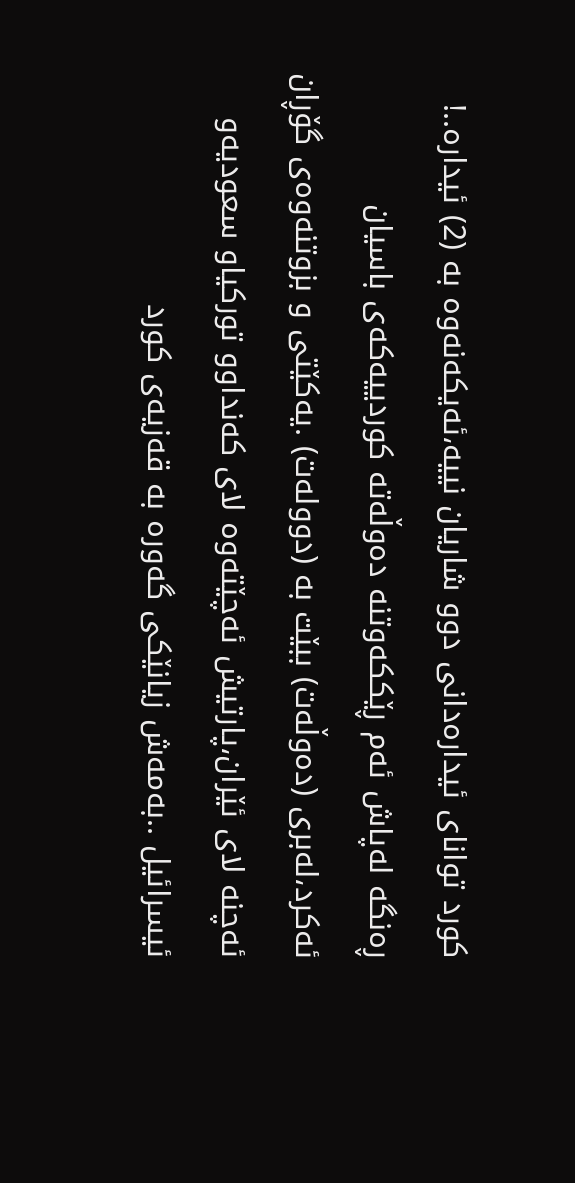كورد توانای‌ ئیداره‌دانی‌ دوو شاریان نییه‌،ئه‌یكه‌نه‌وه‌ به‌ (2) ئیداره‌..! ڕه‌نگه‌ له‌پاش ئه‌م ڕێككه‌وتنه‌ ده‌وڵه‌ته‌ كوردییه‌كه‌ی‌ باسیان ئه‌كرد،له‌بری‌ (ده‌وڵه‌ت) ببێت به‌ (دووله‌ت) .یه‌كێتی‌ و بزوتنه‌وه‌ی‌ گۆڕان ئه‌چنه‌ لای‌ ئێران،پارتیش ئه‌چێته‌وه‌ لای‌ كه‌نداوو توركیاو سعودیه‌و ئیسرائیل ..به‌مه‌ش زیانێكی‌ گه‌وره‌ به‌ قه‌زیه‌ی‌ كورد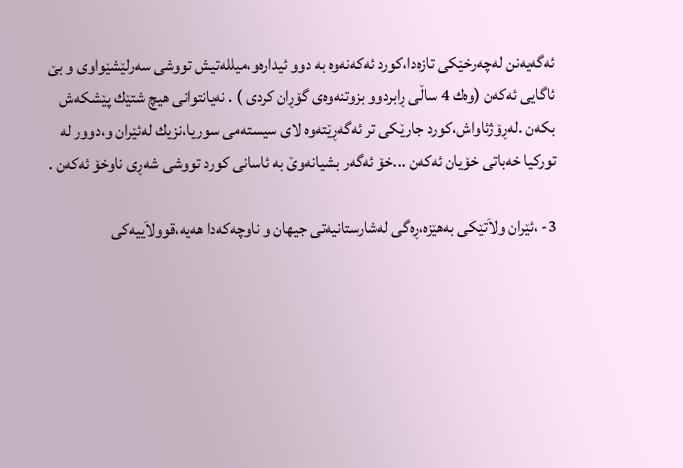ئه‌گه‌یه‌نن له‌چه‌رخێكی‌ تازه‌دا،كورد ئه‌كه‌نه‌وه‌ به‌ دوو ئیداره‌و،میلله‌تیش تووشی‌ سه‌رلێشێواوی‌ و بێ ئاگایی ئه‌كه‌ن (وه‌ك 4 ساڵی‌ ڕابردوو بزوتنه‌وه‌ی‌ گۆڕان كردی‌ ) . نه‌یانتوانی‌ هیچ شتێك پێشكه‌ش بكه‌ن .له‌ڕۆژئاواش،كورد جارێكی‌ تر ئه‌گه‌ڕێته‌وه‌ لای‌ سیسته‌می‌ سوریا،نزیك له‌ئێران و،دوور له‌ توركیا خه‌باتی‌ خۆیان ئه‌كه‌ن ...خۆ ئه‌گه‌ر بشیانه‌وێ‌ به‌ ئاسانی‌ كورد تووشی‌ شه‌ڕی‌ ناوخۆ ئه‌كه‌ن .

3- ،ئێران ولاَتێكی‌ به‌هێزه‌،ڕه‌گی‌ له‌شارستانیه‌تی‌ جیهان و ناوچه‌كه‌دا هه‌یه‌،قوولاَییه‌كی‌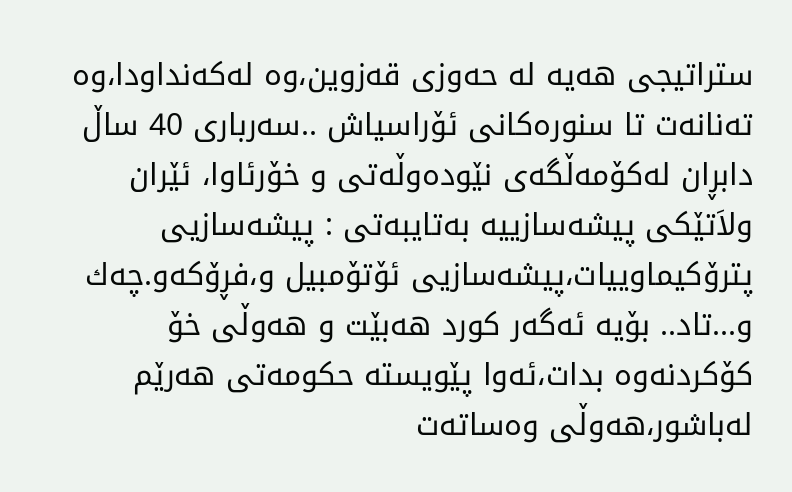ستراتیجی‌ هه‌یه‌ له‌ حه‌وزی‌ قه‌زوین،وه‌ له‌كه‌نداودا،وه‌ ته‌نانه‌ت تا سنوره‌كانی‌ ئۆراسیاش ..سه‌رباری‌ 40 ساڵ دابڕان له‌كۆمه‌ڵگه‌ی‌ نێوده‌وڵه‌تی‌ و خۆرئاوا، ئێران ولاَتێكی‌ پیشه‌سازییه‌ به‌تایبه‌تی‌ : پیشه‌سازیی پترۆكیماوییات،پیشه‌سازیی ئۆتۆمبیل و،فڕۆكه‌و.چه‌ك و...تاد.. بۆیه‌ ئه‌گه‌ر كورد هه‌بێت و هه‌وڵی‌ خۆ كۆكردنه‌وه‌ بدات،ئه‌وا پێویسته‌ حكومه‌تی‌ هه‌رێم له‌باشور،هه‌وڵی‌ وه‌ساته‌ت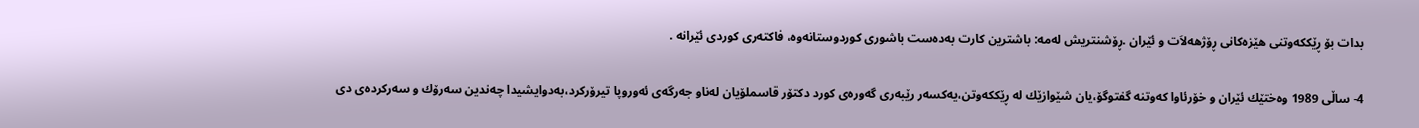بدات بۆ ڕێككه‌وتنی‌ هێزه‌كانی‌ ڕۆژهه‌لاَت و ئێران .ڕۆشنتریش له‌مه‌: باشترین كارت به‌ده‌ست باشوری‌ كوردوستانه‌وه‌، فاكته‌ری‌ كوردی‌ ئێرانه‌ .

4- ساڵی‌ 1989 وه‌ختێك ئێران و خۆرئاوا كه‌وتنه‌ گفتوگۆ،یان شێوازێك له‌ ڕێككه‌وتن،یه‌كسه‌ر رێبه‌ری‌ گه‌وره‌ی‌ كورد دكتۆر قاسملۆیان له‌ناو جه‌رگه‌ی‌ ئه‌وروپا تیرۆركرد،به‌دوایشیدا چه‌ندین سه‌رۆك و سه‌ركرده‌ی‌ دی‌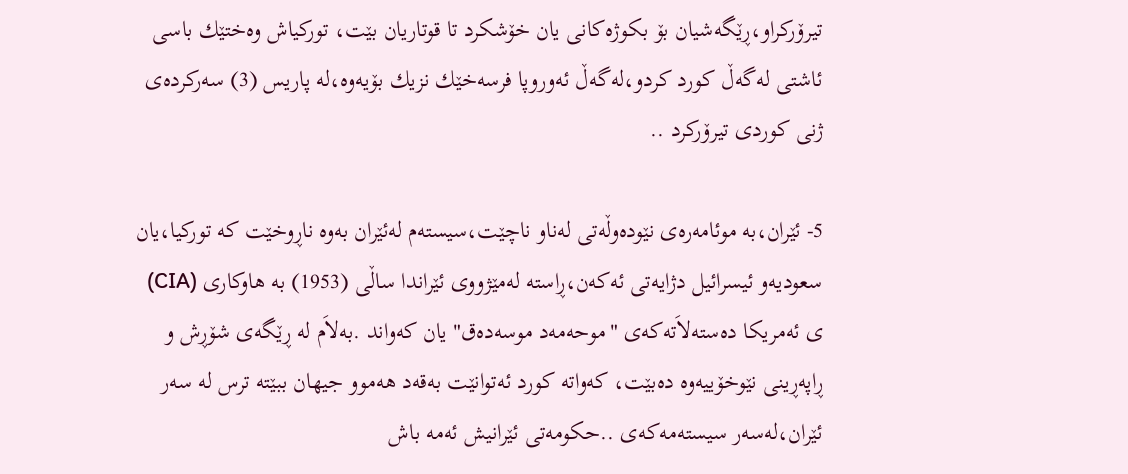تیرۆركراو،ڕێگه‌شیان بۆ بكوژه‌كانی‌ یان خۆشكرد تا قوتاریان بێت، توركیاش وه‌ختێك باسی‌ ئاشتی‌ له‌گه‌ڵ كورد كردو،له‌گه‌ڵ ئه‌وروپا فرسه‌خێك نزیك بۆیه‌وه‌،له‌ پاریس (3) سه‌ركرده‌ی‌ ژنی‌ كوردی‌ تیرۆركرد ..

5- ئێران،به‌ موئامه‌ره‌ی‌ نێوده‌وڵه‌تی‌ له‌ناو ناچێت،سیسته‌م له‌ئێران به‌وه‌ ناڕوخێت كه‌ توركیا،یان سعودیه‌و ئیسرائیل دژایه‌تی‌ ئه‌كه‌ن،ڕاسته‌ له‌مێژووی‌ ئێراندا ساڵی‌ (1953) به‌ هاوكاری‌ (CIA) ی‌ ئه‌مریكا ده‌سته‌لاَته‌كه‌ی‌ "موحه‌مه‌د موسه‌ده‌ق" یان كه‌واند .به‌لاَم له‌ ڕێگه‌ی‌ شۆڕش و ڕاپه‌ڕینی‌ نێوخۆییه‌وه‌ ده‌بێت، كه‌واته‌ كورد ئه‌توانێت به‌قه‌د هه‌موو جیهان ببێته‌ ترس له‌ سه‌ر ئێران،له‌سه‌ر سیسته‌مه‌كه‌ی‌ ..حكومه‌تی‌ ئێرانیش ئه‌مه‌ باش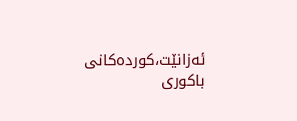ئه‌زانێت،كورده‌كانی‌ باكوری‌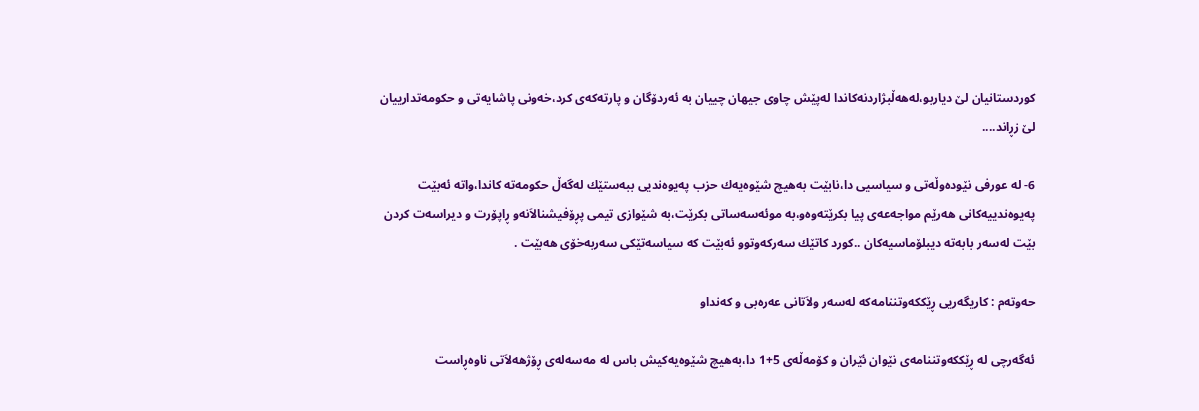كوردستانیان لێ دیاربو،له‌هه‌ڵبژاردنه‌كاندا له‌پێش چاوی‌ جیهان چییان به‌ ئه‌ردۆگان و پارته‌كه‌ی‌ كرد،خه‌ونی‌ پاشایه‌تی‌ و حكومه‌تدارییان لێ زڕاند....

6- له‌ عورفی‌ نێوده‌وڵه‌تی‌ و سیاسیی دا،نابێت به‌هیچ شێوه‌یه‌ك حزب په‌یوه‌ندیی ببه‌ستێك له‌گه‌ڵ حكومه‌ته‌ كاندا،واته‌ ئه‌بێت په‌یوه‌ندییه‌كانی‌ هه‌رێم مواجه‌عه‌ی‌ پیا بكرێته‌وه‌و،به‌ موئه‌سه‌ساتی‌ بكرێت،به‌ شێوازی‌ تیمی‌ پڕۆفیشنالاَنه‌و ڕاپۆرت و دیراسه‌ت كردن بێت له‌سه‌ر بابه‌ته‌ دیبلۆماسیه‌كان ..كورد كاتێك سه‌ركه‌وتوو ئه‌بێت كه‌ سیاسه‌تێكی‌ سه‌ربه‌خۆی‌ هه‌بێت .

حه‌وته‌م : كاریگه‌ریی ڕێككه‌وتننامه‌كه‌ له‌سه‌ر ولاَتانی‌ عه‌ره‌بی‌ و كه‌نداو

ئه‌گه‌رچی‌ له‌ ڕێككه‌وتننامه‌ی‌ نێوان ئێران و كۆمه‌ڵه‌ی‌ 5+1 دا،به‌هیچ شێوه‌یه‌كیش باس له‌ مه‌سه‌له‌ی‌ ڕۆژهه‌لاَتی‌ ناوه‌ڕاست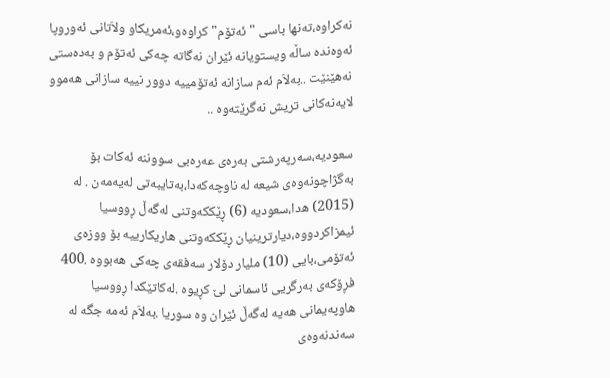نه‌كراوه‌،ته‌نها باسی‌ "ئه‌تۆم" كراوه‌و،ئه‌مریكاو ولاَتانی‌ ئه‌وروپا ئه‌وه‌نده‌ ساڵه‌ ویستویانه‌ ئێران نه‌گاته‌ چه‌كی‌ ئه‌تۆم و به‌ده‌ستی‌ نه‌هێنێت ..به‌لاَم ئه‌م سازانه‌ ئه‌تۆمییه‌ دوور نییه‌ سازانی‌ هه‌موو لایه‌نه‌كانی‌ تریش نه‌گرێته‌وه‌ ..

سعودیه‌،سه‌رپه‌رشتی‌ به‌ره‌ی‌ عه‌ره‌بی‌ سووننه‌ ئه‌كات بۆ به‌گژاچونه‌وه‌ی‌ شیعه‌ له‌ ناوچه‌كه‌دا،به‌تایبه‌تی‌ له‌یه‌مه‌ن . له‌ (2015) ه‌دا،سعودیه‌ (6) ڕێككه‌وتنی‌ له‌گه‌ڵ ڕووسیا ئیمزاكردووه‌،دیارترینیان ڕێككه‌وتنی‌ هاریكارییه‌ بۆ ووزه‌ی‌ ئه‌تۆمی‌،بایی (10) ملیار دۆلار سه‌فقه‌ی‌ چه‌كی‌ هه‌بووه‌ .400 فڕۆكه‌ی‌ به‌رگریی ئاسمانی‌ لێ كڕیوه‌ .له‌كاتێكدا ڕووسیا هاوپه‌یمانی‌ هه‌یه‌ له‌گه‌ڵ ئێران وه‌ سوریا .به‌لاَم ئه‌مه‌ جگه‌ له‌ سه‌ندنه‌وه‌ی‌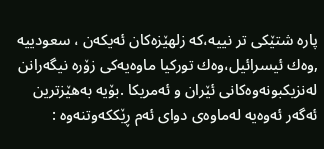پاره‌ شتێكی‌ تر نییه‌،كه‌ زلهێزه‌كان ئه‌یكه‌ن ، سعودییه‌ ,وه‌ك ئیسرائیل،وه‌ك توركیا ماوه‌یه‌كی‌ زۆره‌ نیگه‌رانن له‌نزیكبونه‌وه‌كانی‌ ئێران و ئه‌مریكا .بۆیه‌ به‌هێزترین ئه‌گه‌ر ئه‌وه‌یه‌ له‌ماوه‌ی‌ دوای‌ ئه‌م ڕێككه‌وتنه‌وه‌ :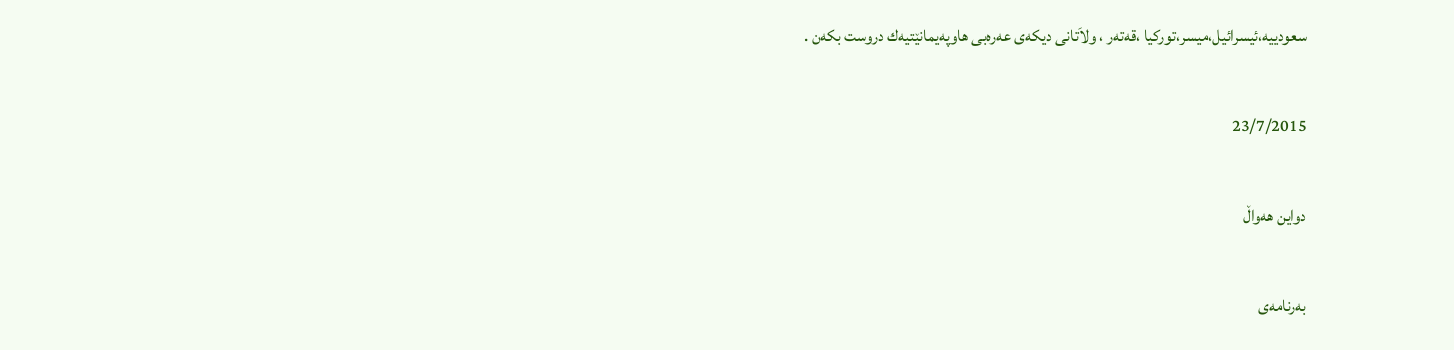سعودییه‌،ئیسرائیل،میسر،توركیا ،قه‌ته‌ر ، ولاَتانی‌ دیكه‌ی‌ عه‌ره‌بی‌ هاوپه‌یمانێتیه‌ك دروست بكه‌ن .

23/7/2015

دواین هه‌واڵ

به‌رنامه‌ی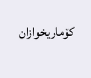کۆماریخوازان